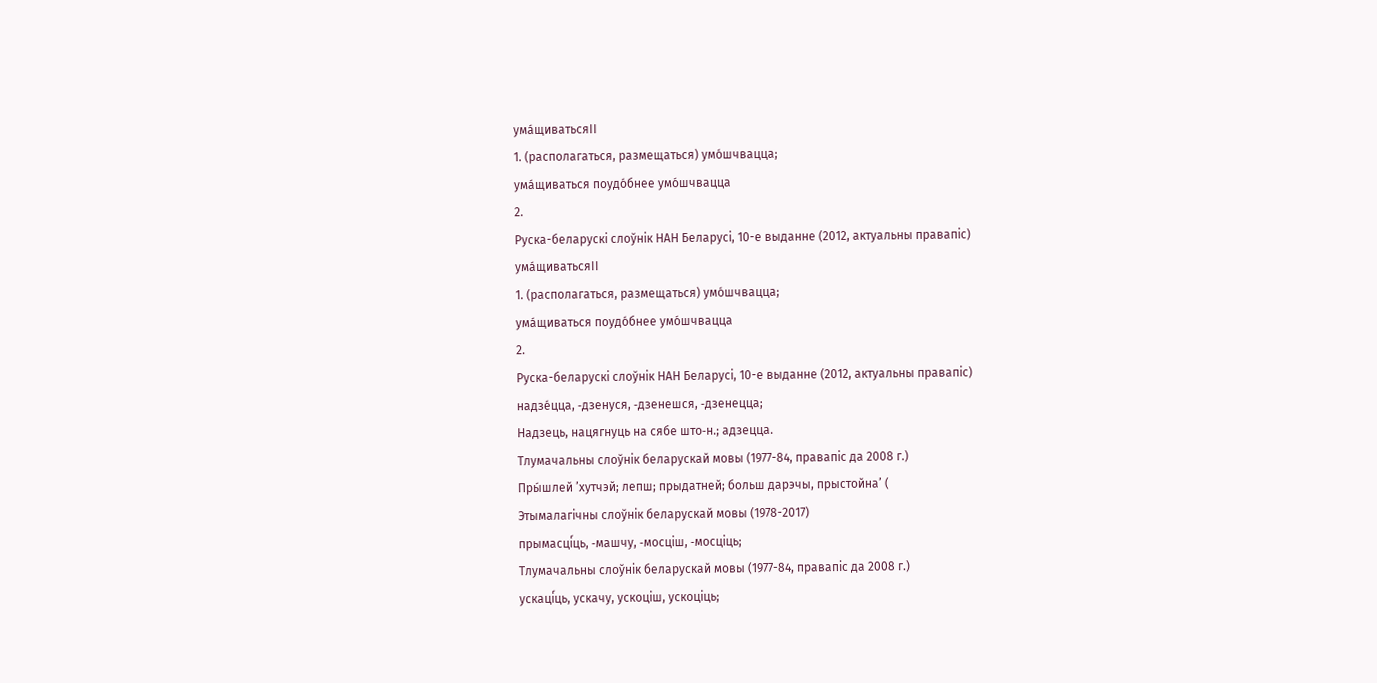ума́щиватьсяII
1. (располагаться, размещаться) умо́шчвацца;
ума́щиваться поудо́бнее умо́шчвацца
2.
Руска-беларускі слоўнік НАН Беларусі, 10-е выданне (2012, актуальны правапіс)
ума́щиватьсяII
1. (располагаться, размещаться) умо́шчвацца;
ума́щиваться поудо́бнее умо́шчвацца
2.
Руска-беларускі слоўнік НАН Беларусі, 10-е выданне (2012, актуальны правапіс)
надзе́цца, ‑дзенуся, ‑дзенешся, ‑дзенецца;
Надзець, нацягнуць на сябе што‑н.; адзецца.
Тлумачальны слоўнік беларускай мовы (1977-84, правапіс да 2008 г.)
Пры́шлей ’хутчэй; лепш; прыдатней; больш дарэчы, прыстойна’ (
Этымалагічны слоўнік беларускай мовы (1978-2017)
прымасці́ць, ‑машчу, ‑мосціш, ‑мосціць;
Тлумачальны слоўнік беларускай мовы (1977-84, правапіс да 2008 г.)
ускаці́ць, ускачу, ускоціш, ускоціць;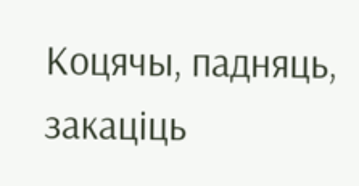Коцячы, падняць, закаціць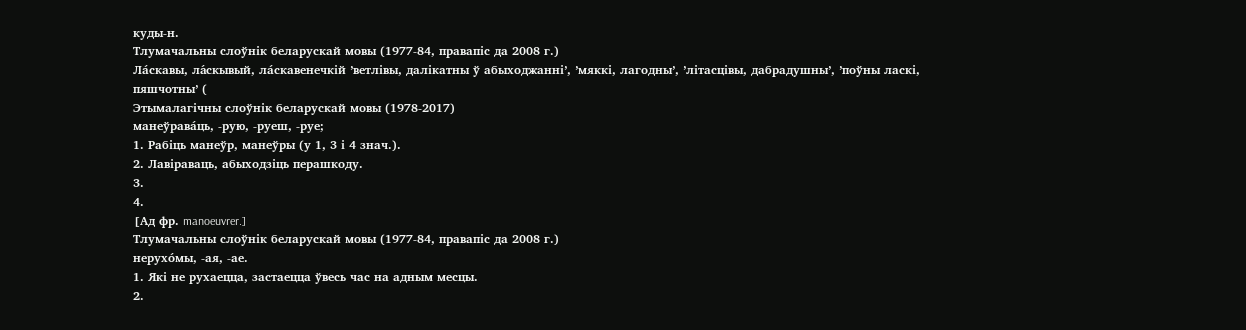куды‑н.
Тлумачальны слоўнік беларускай мовы (1977-84, правапіс да 2008 г.)
Ла́скавы, ла́скывый, ла́скавенечкій ’ветлівы, далікатны ў абыходжанні’, ’мяккі, лагодны’, ’літасцівы, дабрадушны’, ’поўны ласкі, пяшчотны’ (
Этымалагічны слоўнік беларускай мовы (1978-2017)
манеўрава́ць, ‑рую, ‑руеш, ‑руе;
1. Рабіць манеўр, манеўры (у 1, 3 і 4 знач.).
2. Лавіраваць, абыходзіць перашкоду.
3.
4.
[Ад фр. manoeuvrer.]
Тлумачальны слоўнік беларускай мовы (1977-84, правапіс да 2008 г.)
нерухо́мы, ‑ая, ‑ае.
1. Які не рухаецца, застаецца ўвесь час на адным месцы.
2.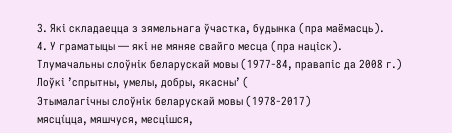3. Які складаецца з зямельнага ўчастка, будынка (пра маёмасць).
4. У граматыцы — які не мяняе свайго месца (пра націск).
Тлумачальны слоўнік беларускай мовы (1977-84, правапіс да 2008 г.)
Лоўкі ’спрытны, умелы, добры, якасны’ (
Этымалагічны слоўнік беларускай мовы (1978-2017)
мясці́цца, мяшчуся, месцішся,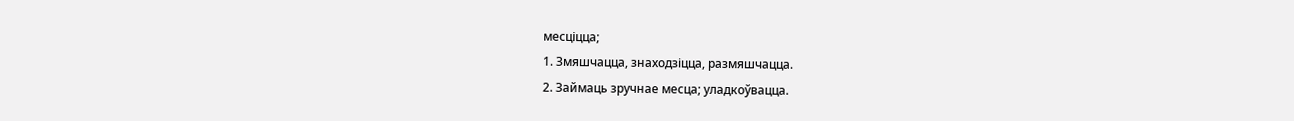месціцца;
1. Змяшчацца, знаходзіцца, размяшчацца.
2. Займаць зручнае месца; уладкоўвацца.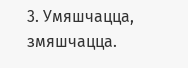3. Умяшчацца, змяшчацца.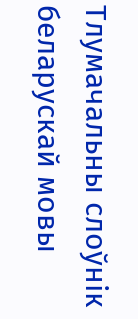Тлумачальны слоўнік беларускай мовы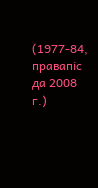(1977-84, правапіс да 2008 г.)